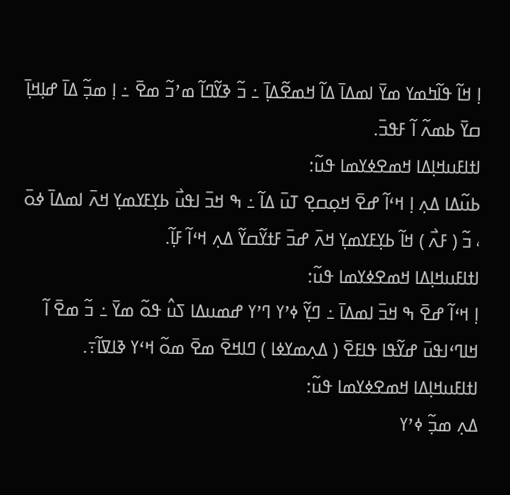ߊ߲ ߞߊ߬ ߟߊ߬ߤߘߌ ߘߌ߫ ߊߘߡߊ߫ ߡߊ߬ ߞߘߐ߬ߡߊ߲߫ ߸ ߏ߬ ߢߌ߬ߣߊ߬ ߘߴߏ߬ ߘߐ߫ ߸ ߊ߲ ߘߏ߲߬ ߡߊ߫ ߝߊ߲ߞߊ߲߫ ߛߌ߫ ߕߘߍ߬ ߊ߬ ߓߟߏ߫.
ߊߙߊߓߎߞߊ߲ߡߊ ߞߘߐߦߌߘߊ ߟߎ߬:
ߕߎ߬ߡߊ ߡߍ߲ ߊ߲ ߞߵߊ߬ ߝߐ߫ ߞߋ߲ߛߐ߲ ߠߎ߫ ߡߊ߬ ߸ ߒ ߞߏ߫ ߊߟߎ߯ ߕߌ߲ߓߌߘߌ߲ ߞߍ߫ ߊߘߡߊ߫ ߦߋ߫ ، ߏ߬ ( ߓߍ߯ ) ߞߊ߬ ߕߌ߲ߓߌߘߌ߲ ߞߍ߫ ߝߏ߫ ߓߙߌ߬ߛߌ߬ ߡߍ߲ ߞߵߊ߬ ߓߊ߲߬.
ߊߙߊߓߎߞߊ߲ߡߊ ߞߘߐߦߌߘߊ ߟߎ߬:
ߊ߲ ߞߵߊ߬ ߝߐ߫ ߒ ߞߏ߫ ߊߘߡߊ߫ ߸ ߣߌ߲߬ ߦߴߌ ߣߴߌ ߝߘߎߡߊ ߖߎ߮ ߟߋ߬ ߘߌ߫ ߸ ߏ߬ ߘߐ߫ ߊ߬ ߞߊߣߵߊߟߎ߫ ߝߌ߬ߟߊ ߟߊߓߐ߫ ( ߡߍ߲ߘߌߦߊ ) ߣߊߞߐ߫ ߘߐ߫ ߘߋ߬ ߞߵߌ ߢߊߜߊ߬߹.
ߊߙߊߓߎߞߊ߲ߡߊ ߞߘߐߦߌߘߊ ߟߎ߬:
ߡߍ߲ ߘߏ߲߬ ߦߴߌ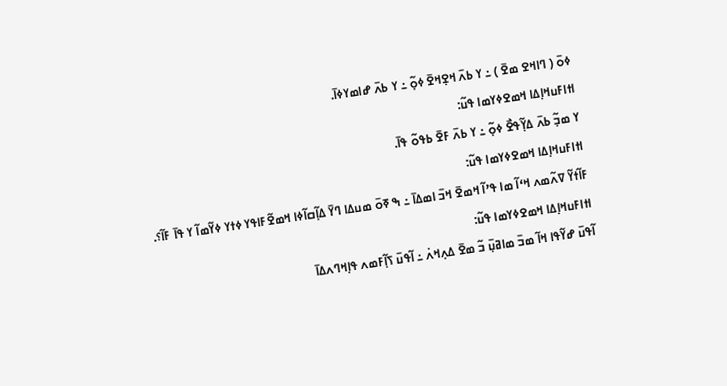ߦߋ߫ ( ߣߊߞߐ ߘߐ߫ ) ߸ ߌ ߕߍ߫ ߞߐ߲ߞߐ߫ ߦߋ߲߬ ߸ ߌ ߕߍ߫ ߝߊߘߌߦߊ߫.
ߊߙߊߓߎߞߊ߲ߡߊ ߞߘߐߦߌߘߊ ߟߎ߬:
ߌ ߘߏ߲߬ ߕߍ߫ ߡߌ߲߬ߟߐ߯ ߦߋ߲߬ ߸ ߌ ߕߍ߫ ߓߐ߫ ߕߟߋ߬ ߟߊ߫.
ߊߙߊߓߎߞߊ߲ߡߊ ߞߘߐߦߌߘߊ ߟߎ߬:
ߓߊ߬ߙߌ߬ ߜߍ߬ߘߍ ߞߵߊ߬ ߘߊ ߟߴߊ߬ ߞߘߐ߫ ߞߏ߫ ߊߘߡߊ߫ ߸ ߒ ߧߋ߫ ߘߎߡߊ ߣߌ߫ ߡߊ߲߬ߛߊ߬ߦߊ ߞߘߐ߬ߓߊߟߌ ߦߙߌ ߦߌ߬ߘߊ߬ ߌ ߟߊ߫ ߓߊ߬؟.
ߊߙߊߓߎߞߊ߲ߡߊ ߞߘߐߦߌߘߊ ߟߎ߬:
ߊ߬ߟߎ߫ ߝߌ߬ߟߊ ߞߊ߬ ߘߏ߫ ߘߊߥߎ߲߫ ߏ߬ ߘߐ߫ ߡߍ߲ߞߍ߭ ߸ ߊ߬ߟߎ߫ ߖߊ߲߬ߓߘߍ ߟߊ߲ߞߣߍߡߊ߫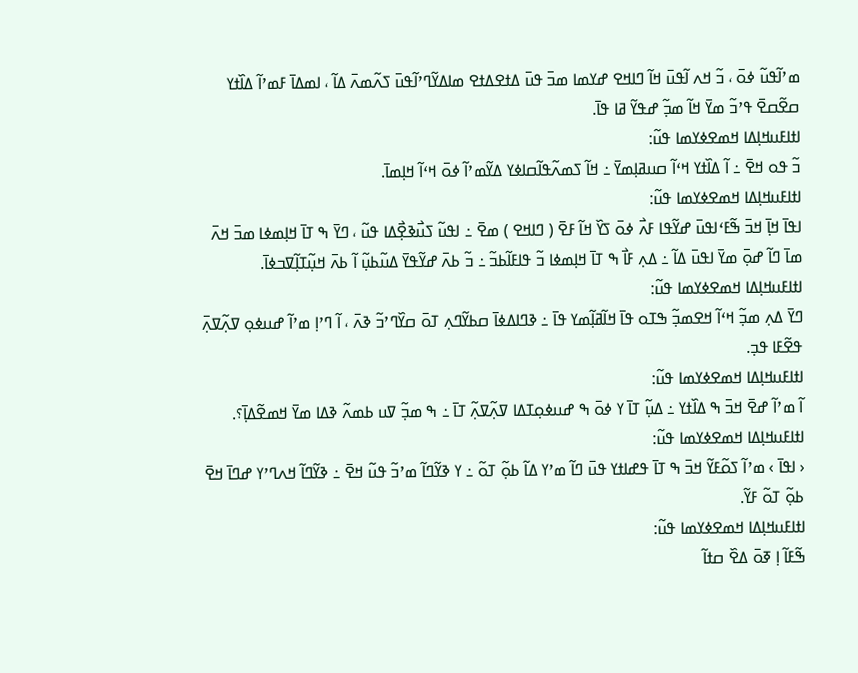ߘߴߊ߬ߟߎ߬ ߦߋ߫ ، ߏ߬ ߞߍ ߊ߬ߟߎ߫ ߞߊ߬ ߣߊߞߐ ߝߌߘߊ ߘߏ߫ ߟߎ߫ ߡߙߐߡߙߐ ߘߊߡߌ߬ߣߴߊ߬ߟߎ߫ ߖߍ߬ߘߍ߫ ߡߊ߬ ، ߊߘߡߊ߫ ߓߘߴߊ߬ ߡߊ߰ߙߌ ߛߐ߬ߛߐ߫ ߟߴߏ߬ ߘߌ߫ ߞߊ߬ ߘߏ߲߬ ߝߟߌ߬ ߥߊ ߟߊ߫.
ߊߙߊߓߎߞߊ߲ߡߊ ߞߘߐߦߌߘߊ ߟߎ߬:
ߏ߬ ߟߋ ߞߐ߫ ߸ ߊ߬ ߡߊ߰ߙߌ ߞߵߊ߬ ߛߎߥߊ߲ߘߌ߫ ߸ ߞߊ߬ ߖߘߍ߬ߟߊ߬ߛߊߦߌ ߡߌ߬ߘߴߊ߬ ߦߋ߫ ߞߵߊ߬ ߞߊ߲ߘߊ߫.
ߊߙߊߓߎߞߊ߲ߡߊ ߞߘߐߦߌߘߊ ߟߎ߬:
ߊߟߊ߫ ߞߊ߲߫ ߞߏ߫ ߒ߬ߓߵߊߟߎ߫ ߝߌ߬ߟߊ ߓߍ߯ ߦߋ߫ ߖߌ߰ ߞߊ߬ ߓߐ߫ ( ߣߊߞߐ ) ߘߐ߫ ߸ ߊߟߎ߬ ߖߎ߯ߢߐ߲߯ߡߊ ߟߎ߬ ، ߣߌ߫ ߒ ߠߊ߫ ߞߊ߲ߘߦߊ ߘߏ߫ ߞߍ߫ ߘߊ߫ ߣߊ߬ ߝߋ߲߫ ߘߌ߫ ߊߟߎ߫ ߡߊ߬ ߸ ߡߍ߲ ߓߊ߯ ߒ ߠߊ߫ ߞߊ߲ߘߦߊ ߏ߬ ߟߊߓߊ߬ߕߏ߬ ߸ ߏ߬ ߕߍ߫ ߝߌ߬ߟߌ߫ ߡߎ߬ߕߎ߲߬ ߊ߬ ߕߍ߫ ߞߎ߲߬ߠߊ߲߬ߜߏߦߊ߫.
ߊߙߊߓߎߞߊ߲ߡߊ ߞߘߐߦߌߘߊ ߟߎ߬:
ߣߌ߫ ߡߍ߲ ߘߏ߲߬ ߞߵߊ߬ ߞߐߘߏ߲߬ ߒߠߋ ߟߊ߫ ߞߊ߬ߥߊ߲߬ߘߌ ߟߊ߫ ߸ ߢߣߊߡߦߊ߫ ߛߕߌ߬ߣߍ߲ ߠߋ߫ ߛߌ߰ߣߴߏ߬ ߢߍ߫ ، ߊ߬ ߣߴߊ߲ ߘߴߊ߬ ߝߎߦߋ߲ ߜߍ߲߬ߜߍ߲߫ ߟߐ߬ߓߊ ߟߏ߲.
ߊߙߊߓߎߞߊ߲ߡߊ ߞߘߐߦߌߘߊ ߟߎ߬:
ߊ߬ ߘߴߊ߬ ߝߐ߫ ߞߏ߫ ߒ ߡߊ߰ߙߌ ߸ ߡߎ߲߬ ߠߊ߫ ߌ ߦߋ߫ ߒ ߝߎߦߋ߲ߠߡߊ ߜߍ߲߬ߜߍ߲߬ ߠߊ߫ ߸ ߒ ߘߏ߲߬ ߜߎ ߕߘߍ߬ ߢߡߊ ߘߌ߫ ߞߘߐ߬ߡߊ߲߫؟.
ߊߙߊߓߎߞߊ߲ߡߊ ߞߘߐߦߌߘߊ ߟߎ߬:
‹ ߊߟߊ߫ › ߘߴߊ߬ ߖߋ߬ߓߌ߬ ߞߏ߫ ߒ ߠߊ߫ ߟߝߊߙߌ ߟߎ߫ ߣߊ߬ ߘߴߌ ߡߊ߬ ߕߋ߲߬ ߠߋ߬ ߸ ߌ ߢߌ߬ߣߊ߬ ߘߴߏ߬ ߟߎ߬ ߞߐ߫ ߸ ߢߌ߬ߣߊ߬ ߞߍߣߴߌ ߝߣߊ߫ ߞߐ߫ ߕߋ߲߬ ߠߋ߬ ߓߌ߬.
ߊߙߊߓߎߞߊ߲ߡߊ ߞߘߐߦߌߘߊ ߟߎ߬:
ߒ߬ߓߊ߬ ߊ߲ ߧߋ߫ ߡߐ߰ ߛߙߊ߬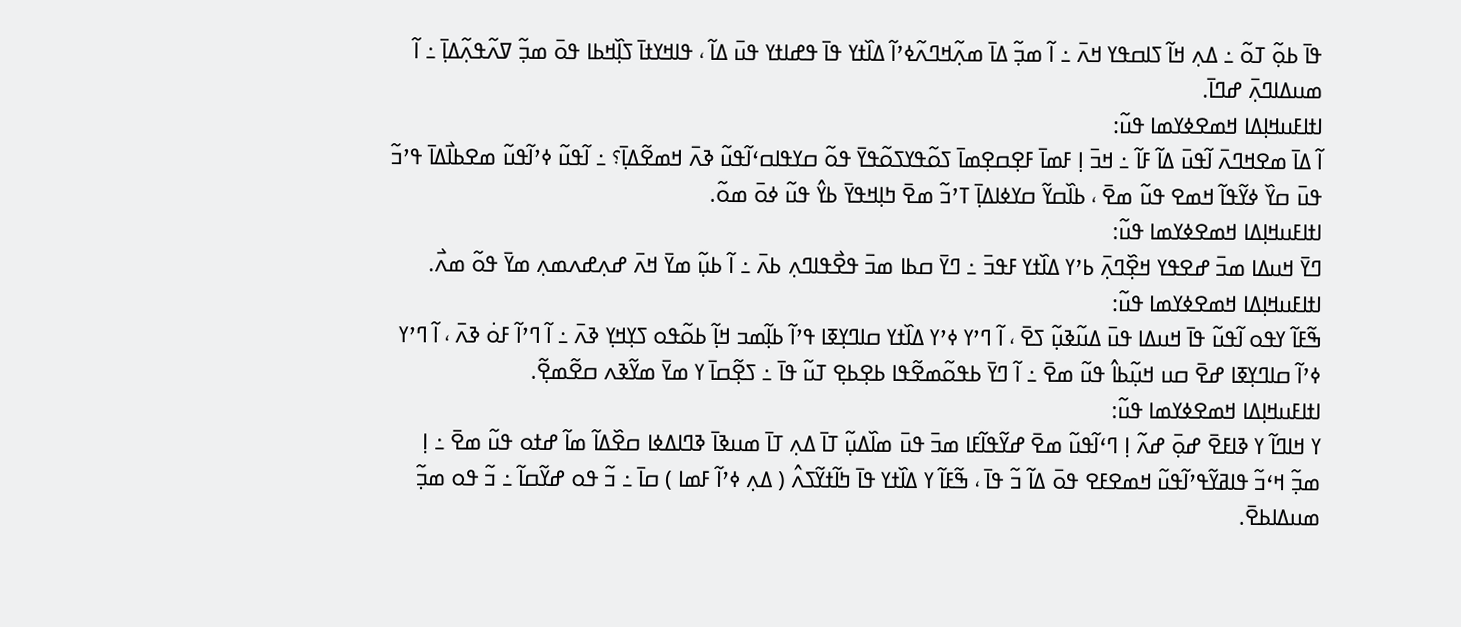ߟߊ߫ ߕߋ߲߬ ߠߋ߬ ߸ ߡߍ߲ ߞߊ߬ ߖߊߛߟߌ ߞߍ߫ ߸ ߊ߬ ߘߏ߲߬ ߡߊ߫ ߘߍ߲߬ߞߣߍ߬ߦߴߊ߬ ߡߊ߰ߙߌ ߟߊ߫ ߟߝߊߙߌ ߟߎ߫ ߡߊ߬ ، ߟߊߞߌߙߊ߫ ߖߊ߲߰ߞߕߊ ߟߋ߫ ߘߏ߲߬ ߜߍ߬ߟߍ߲߬ߡߊ߲߫ ߸ ߊ߬ ߘߎߡߊߣߍ߲߫ ߝߣߊ߫.
ߊߙߊߓߎߞߊ߲ߡߊ ߞߘߐߦߌߘߊ ߟߎ߬:
ߊ߬ ߡߊ߫ ߘߐߞߣߍ߫ ߊ߬ߟߎ߫ ߡߊ߬ ߓߊ߬ ߸ ߞߏ߫ ߊ߲ ߓߘߊ߫ ߓߐ߲ߛߐ߲ߘߊ߫ ߖߋ߬ߟߌߖߋ߬ߟߌ߫ ߟߋ߬ ߛߌߟߊߛߵߊ߬ߟߎ߬ ߢߍ߫ ߞߘߐ߬ߡߊ߲߫؟ ߸ ߊ߬ߟߎ߬ ߦߴߊ߬ߟߎ߬ ߘߐߕߊ߯ߡߊ߫ ߟߴߏ߬ ߟߎ߫ ߛߌ߰ ߦߌ߬ߟߊ߬ ߞߘߐ ߟߎ߬ ߘߐ߫ ، ߕߊ߰ߛߌ߬ ߛߌߦߊߡߊ߲߫ ߠߴߏ߬ ߘߐ߫ ߤߊ߲ߞߟߌ߫ ߕߌ߮ ߟߎ߬ ߦߋ߫ ߘߋ߬.
ߊߙߊߓߎߞߊ߲ߡߊ ߞߘߐߦߌߘߊ ߟߎ߬:
ߣߌ߫ ߞߎߡߊ ߘߏ߫ ߝߐߟߌ ߞߐ߲߰ߣߍ߲߫ ߕߴߌ ߡߊ߰ߙߌ ߓߟߏ߫ ߸ ߣߌ߫ ߛߕߊ ߘߏ߫ ߟߐ߯ߟߊߣߍ߲ ߕߍ߫ ߸ ߊ߬ ߕߎ߲߬ ߘߌ߫ ߞߍ߫ ߝߍ߲ߝߍߘߍ߲ ߘߌ߫ ߟߋ߬ ߘߍ߯.
ߊߙߊߓߎߞߊ߲ߡߊ ߞߘߐߦߌߘߊ ߟߎ߬:
ߒ߬ߓߊ߬ ߌߟߋ ߊ߬ߟߎ߬ ߟߊ߫ ߞߎߡߊ ߟߎ߫ ߡߎ߬ߢߎ߲߬ ߖߐ߫ ، ߊ߬ ߣߴߌ ߦߴߌ ߡߊ߰ߙߌ ߛߊߣߌ߲ߧߊ ߟߴߊ߬ ߕߊ߲߬ߘߏ ߞߊ߲߬ ߕߋ߬ߟߋ ߖߌ߲ߞߌ߲ ߢߍ߫ ߸ ߊ߬ ߣߴߊ߬ ߓߋ߭ ߢߍ߫ ، ߊ߬ ߣߴߌ ߦߴߊ߬ ߛߊߣߌ߲ߧߊ ߝߐ߫ ߛߎ ߞߎ߲߬ߕߊ߮ ߟߎ߬ ߘߐ߫ ߸ ߊ߬ ߣߌ߫ ߕߟߋ߬ߘߐ߬ߟߊ ߕߐ߲ߕߐ߲ ߠߎ߬ ߟߊ߫ ߸ ߖߐ߲߬ߛߊ߫ ߌ ߘߌ߫ ߘߌ߬ߢߍ ߛߐ߬ߘߐ߲߬.
ߊߙߊߓߎߞߊ߲ߡߊ ߞߘߐߦߌߘߊ ߟߎ߬:
ߌ ߞߊߣߊ߬ ߌ ߢߊߓߐ߫ ߝߋ߲߫ ߝߍ߬ ߊ߲ ߣߵߊ߬ߟߎ߬ ߘߐ߫ ߝߌ߬ߟߊ߬ߓߊ ߘߏ߫ ߟߎ߫ ߘߊ߰ߡߎ߲߬ ߠߊ߫ ߡߍ߲ ߠߊ߫ ߘߎߢߊ߫ ߢߣߊߡߦߊ ߛߐ߰ߡߊ߬ ߘߊ߬ ߝߙߋ ߟߎ߬ ߘߐ߫ ߸ ߊ߲ ߘߏ߲߬ ߞߵߏ߬ ߟߊߥߌ߬ߟߴߊ߬ߟߎ߬ ߞߘߐߓߐ ߟߋ߫ ߡߊ߬ ߏ߬ ߟߊ߫ ، ߒ߬ߓߊ߬ ߌ ߡߊ߰ߙߌ ߟߊ߫ ߤߊ߬ߙߌ߬ߖߍ߮ ( ߡߍ߲ ߦߴߊ߬ ߓߘߊ ) ߛߊ߫ ߸ ߏ߬ ߟߋ ߝߌ߬ߛߊ߬ ߸ ߏ߬ ߟߋ ߘߏ߲߬ ߘߎߡߊߕߐ߫.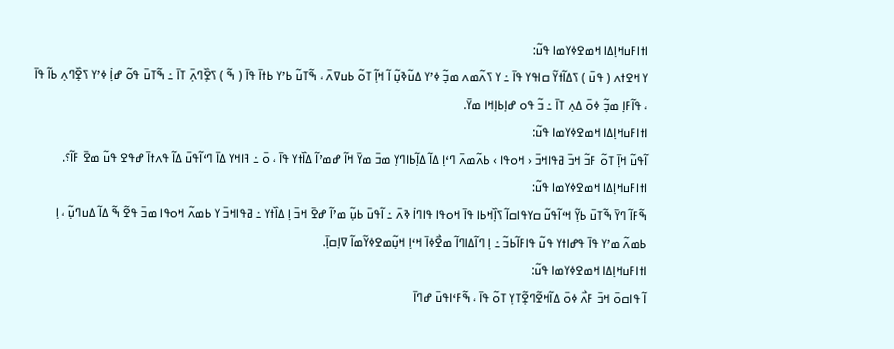ߊߙߊߓߎߞߊ߲ߡߊ ߞߘߐߦߌߘߊ ߟߎ߬:
ߌ ߞߐߙߍ ( ߟߎ߫ ) ߖߡߊ߬ߙߌ߬ ߛߊߟߌ ߟߊ߫ ߸ ߌ ߖߍ߬ߘߍ ߘߏ߲߬ ߦߴߌ ߡߎ߬ߢߎ߲߬ ߊ߬ ߞߊ߲߬ ߠߋ߬ ߕߎߜߍ߫ ، ߒ߬ߠߎ߬ ߕߴߌ ߕߙߊ߫ ߟߊ߫ ( ߒ߬ ) ߖߐ߲߰ߣߍ߲߫ ߠߊ߫ ߸ ߒ߬ߠߎ߫ ߟߋ߬ ߝߊ߲߭ ߦߴߌ ߖߐ߲߰ߣߍ߲ ߕߊ߬ ߟߊ߫ ، ߟߊ߬ߓߊ߲ ߘߏ߲߬ ߦߋ߫ ߡߍ߲ ߠߊ߫ ߸ ߏ߬ ߟߋ ߝߊ߲ߕߊ߲ߞߊ ߘߌ߫.
ߊߙߊߓߎߞߊ߲ߡߊ ߞߘߐߦߌߘߊ ߟߎ߬:
ߊ߬ߟߎ߬ ߞߊ߲߫ ߠߋ߬ ߓߏ߬ ߞߏ߫ ߥߟߊߞߏ߫ ‹ ߞߋߟߊ › ߕߍ߬ߘߍ߫ ߣߵߊ߲ ߡߊ߬ ߡߊ߲߬ߕߊߣߌ߲ ߘߏ߫ ߘߌ߫ ߞߊ߬ ߝߘߴߊ߬ ߡߊ߰ߙߌ ߟߊ߫ ، ߋ߫ ߸ ߔߊߞߌ ߡߊ߫ ߣߵߊ߬ߟߎ߫ ߡߊ߬ ߟߍߙߊ߫ ߝߟߐ ߟߎ߬ ߘߐ߫ ߓߊ߬؟.
ߊߙߊߓߎߞߊ߲ߡߊ ߞߘߐߦߌߘߊ ߟߎ߬:
ߒ߬ߓߊ߬ ߣߌ߫ ߒ߬ߠߎ߫ ߕߌ߲߬ ߞߵߊ߬ߟߎ߬ ߛߌߟߊߛߊ߬ ߖߊ߲߰ߞߕߊ ߟߊ߫ ߞߋߟߊ ߟߊߣߊ߭ ߢߍ߫ ߸ ߊ߬ߟߎ߫ ߕߎ߲߬ ߘߴߊ߬ ߝߐ߫ ߞߏ߫ ߊ߲ ߡߊ߰ߙߌ ߸ ߥߟߊߞߏ߫ ߌ ߕߘߍ߬ ߞߋߟߊ ߘߏ߫ ߟߐ߬ ߒ߬ ߡߊ߬ ߡߎߣߎ߲߬ ، ߊ߲ ߕߘߍ߬ ߘߴߌ ߟߊ߫ ߟߝߊߙߌ ߟߎ߬ ߟߊߓߊ߬ߕߏ߬ ߸ ߊ߲ ߣߊ߬ߡߊߣߊ߬ ߘߐ߯ߦߊ߫ ߞߵߊ߲ ߞߎ߲߬ߘߐߦߌ߬ߘߊ߬ ߜߊ߲ߛߊ߲߫.
ߊߙߊߓߎߞߊ߲ߡߊ ߞߘߐߦߌߘߊ ߟߎ߬:
ߊ߬ ߟߊߛߋ߫ ߞߏ߫ ߓߍ߯ ߦߋ߫ ߡߊ߬ߞߐ߬ߣߐ߲߬ߠߌ߲ ߠߋ߬ ߟߊ߫ ، ߒ߬ߓߵߊߟߎ߫ ߝߣߊ߫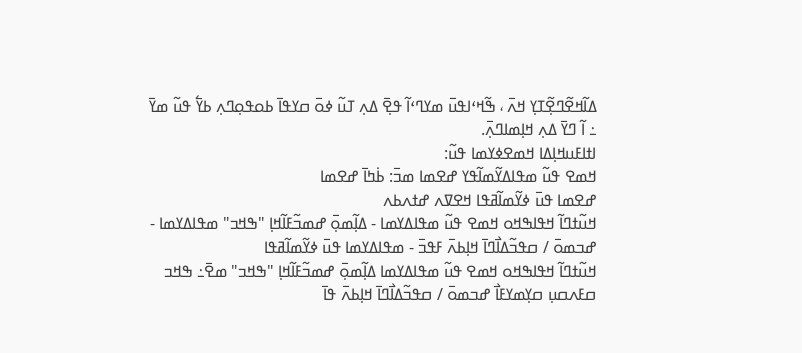ߡߊ߬ߞߐ߬ߣߐ߲߬ߠߌ߲ ߞߍ߫ ، ߒ߬ߞߵߊߟߎ߫ ߘߌߣߵߊ߬ ߟߐ߲߫ ߡߍ߲ ߠߎ߬ ߦߋ߫ ߛߌߟߊ߫ ߕߋߟߋ߲ߣߍ߲ ߕߌ߱ ߟߎ߬ ߘߌ߫ ߸ ߊ߬ ߣߌ߫ ߡߍ߲ ߞߊ߲ߘߊߣߍ߲߫.
ߊߙߊߓߎߞߊ߲ߡߊ ߞߘߐߦߌߘߊ ߟߎ߬:
ߞߘߐ ߟߎ߬ ߘߟߊߡߌ߬ߘߊ߬ߟߌ ߝߐߘߊ ߘߏ߫: ߕ߭ߤߊ߫ ߝߐߘߊ
ߝߐߘߊ ߟߎ߫ ߦߌ߬ߘߊ߬ߥߟߊ ߞߐߜߍ ߝߙߍߕߍ
ߞߎ߬ߙߣߊ߬ ߞߟߊߒߞߋ ߞߘߐ ߟߎ߬ ߘߟߊߡߌߘߊ - ߡߊ߲߬ߘߋ߲߫ ߝߘߏ߬ߓߊ߬ߞߊ߲ "ߒߞߏ" ߘߟߊߡߌߘߊ - ߝߏߘߋ߫ / ߛߟߏ߬ߡߊ߯ߣߊ߫ ߞߊ߲ߕߍ߫ ߓߟߏ߫ - ߘߟߊߡߌߘߊ ߟߎ߫ ߦߌ߬ߘߊ߬ߥߟߊ
ߞߎ߬ߙߣߊ߬ ߞߟߊߒߞߋ ߞߘߐ ߟߎ߬ ߘߟߊߡߌߘߊ ߡߊ߲߬ߘߋ߲߫ ߝߘߏ߬ߓߊ߬ߞߊ߲ "ߒߞߏ" ߘߐ߫߸ ߒߞߏ ߛߓߍߛߎ߲ ߛߌ߲ߘߌߓߊ߯ ߝߏߘߋ߫ / ߛߟߏ߬ߡߊ߯ߣߊ߫ ߞߊ߲ߕߍ߫ ߟߊ߫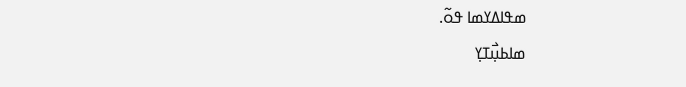ߘߟߊߡߌߘߊ ߟߋ߬.
ߘߊߕߎ߲߯ߠߌ߲